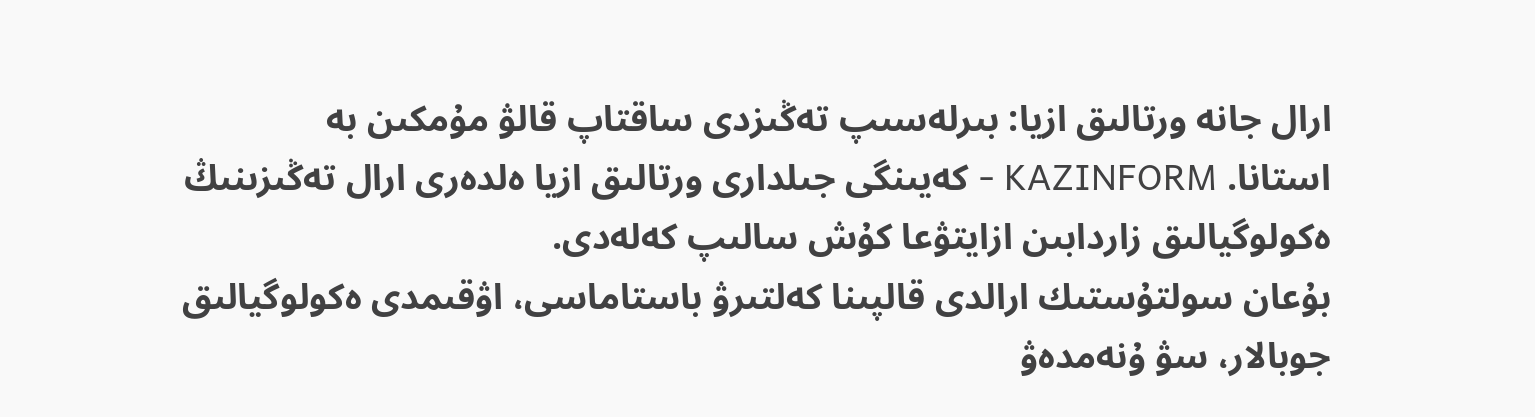ارال جانە ورتالىق ازيا: بىرلەسىپ تەڭىزدى ساقتاپ قالۋ مۇمكىن بە
استانا. KAZINFORM - كەيىنگى جىلدارى ورتالىق ازيا ەلدەرى ارال تەڭىزىنىڭ ەكولوگيالىق زاردابىن ازايتۋعا كۇش سالىپ كەلەدى.
بۇعان سولتۇستىك ارالدى قالپىنا كەلتىرۋ باستاماسى، اۋقىمدى ەكولوگيالىق جوبالار، سۋ ۇنەمدەۋ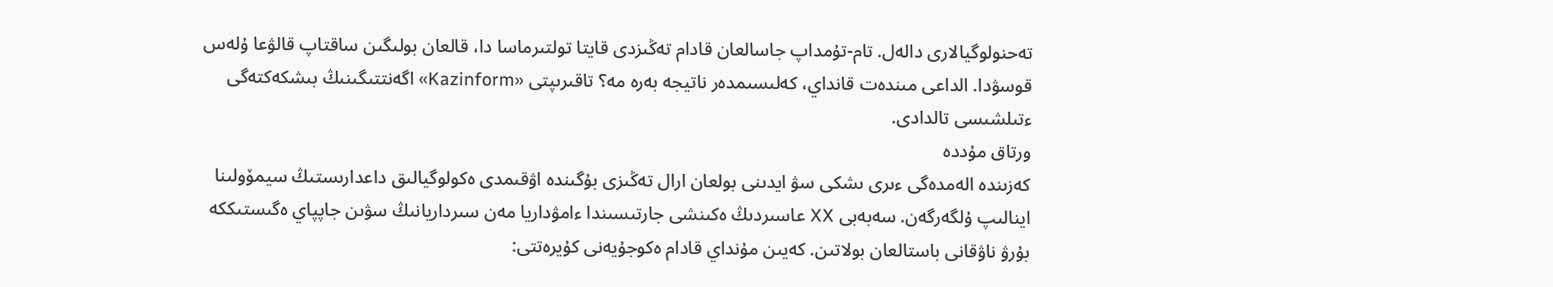تەحنولوگيالارى دالەل. تام-تۇمداپ جاسالعان قادام تەڭىزدى قايتا تولتىرماسا دا، قالعان بولىگىن ساقتاپ قالۋعا ۇلەس قوسۋدا. الداعى مىندەت قانداي، كەلىسىمدەر ناتيجە بەرە مە؟ تاقىرىپتى «Kazinform» اگەنتتىگىنىڭ بىشكەكتەگى ءتىلشىسى تالدادى.
ورتاق مۇددە
كەزىندە الەمدەگى ءىرى ىشكى سۋ ايدىنى بولعان ارال تەڭىزى بۇگىندە اۋقىمدى ەكولوگيالىق داعدارىستىڭ سيمۆولىنا اينالىپ ۇلگەرگەن. سەبەبى XX عاسىردىڭ ەكىنشى جارتىسىندا ءامۋداريا مەن سىرداريانىڭ سۋىن جاپپاي ەگىستىككە بۇرۋ ناۋقانى باستالعان بولاتىن. كەيىن مۇنداي قادام ەكوجۇيەنى كۇيرەتتى: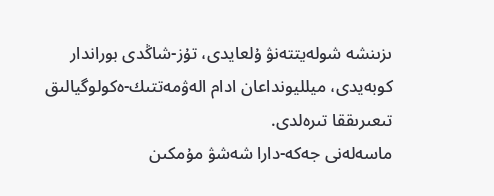ىزىنشە شولەيتتەنۋ ۇلعايدى، تۇز-شاڭدى بوراندار كوبەيدى، ميلليونداعان ادام الەۋمەتتىك-ەكولوگيالىق تىعىرىققا تىرەلدى.
ماسەلەنى جەكە-دارا شەشۋ مۇمكىن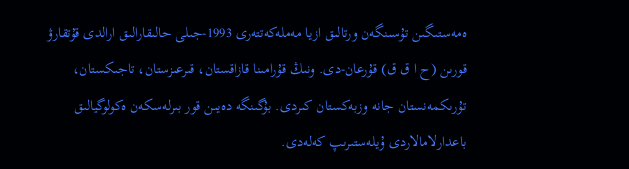ەمەستىگىن تۇسىنگەن ورتالىق ازيا مەملەكەتتەرى 1993-جىلى حالىقارالىق ارالدى قۇتقارۋ قورىن (ح ا ق ق) قۇرعان-دى. ونىڭ قۇرامىنا قازاقستان، قىرعىزستان، تاجىكستان، تۇرىكمەنستان جانە وزبەكستان كىردى. بۇگىنگە دەيىن قور بىرلەسكەن ەكولوگيالىق باعدارلامالاردى ۇيلەستىرىپ كەلەدى.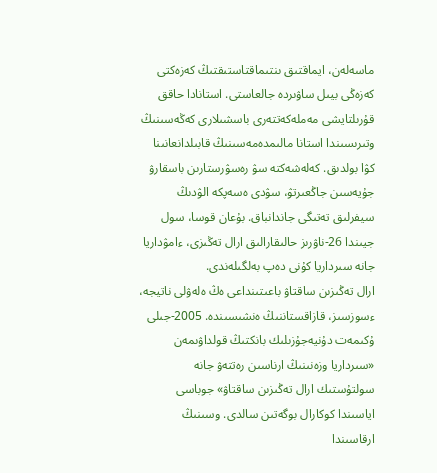ماسەلەن، ايماقتىق ىنتىماقتاستىقتىڭ كەزەكتى كەزەڭى بيىل ساۋىردە جالعاستى. استانادا حاقق قۇرىلتايشى مەملەكەتتەرى باسشىلارى كەڭەسىنىڭ وتىرىسىندا استانا مالىمدەمەسىنىڭ قابىلدانعانىنا كۋا بولدىق. كەلەشەكتە سۋ رەسۋرستارىن باسقارۋ جۇيەسىن جاڭعىرتۋ، سۋدى ەسەپكە الۋدىڭ سيفرلىق تەتىگى جاندانباق. بۇعان قوسا، سول جيىندا 26-ناۋرىز حالىقارالىق ارال تەڭىزى، ءامۋداريا جانە سىرداريا كۇنى دەپ بەلگىلەندى.
ارال تەڭىزىن ساقتاۋ باعىتىنداعى ەڭ ەلەۋلى ناتيجە، ءسوزسىز، قازاقستاننىڭ ەنشىسىندە. 2005-جىلى ۇكىمەت دۇنيەجۇزىلىك بانكتىڭ قولداۋىمەن «سىرداريا وزەنىنىڭ ارناسىن رەتتەۋ جانە سولتۇستىك ارال تەڭىزىن ساقتاۋ» جوباسى اياسىندا كوكارال بوگەتىن سالدى. وسىنىڭ ارقاسىندا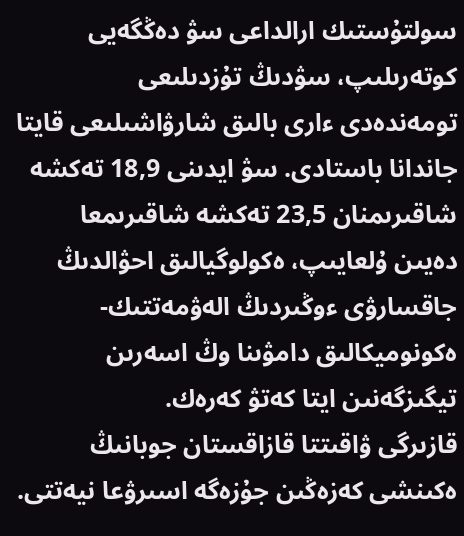سولتۇستىك ارالداعى سۋ دەڭگەيى كوتەرىلىپ، سۋدىڭ تۇزدىلىعى تومەندەدى ءارى بالىق شارۋاشىلىعى قايتا جاندانا باستادى. سۋ ايدىنى 18,9 تەكشە شاقىرىمنان 23,5 تەكشە شاقىرىمعا دەيىن ۇلعايىپ، ەكولوگيالىق احۋالدىڭ جاقسارۋى ءوڭىردىڭ الەۋمەتتىك-ەكونوميكالىق دامۋىنا وڭ اسەرىن تيگىزگەنىن ايتا كەتۋ كەرەك.
قازىرگى ۋاقىتتا قازاقستان جوبانىڭ ەكىنشى كەزەڭىن جۇزەگە اسىرۋعا نيەتتى.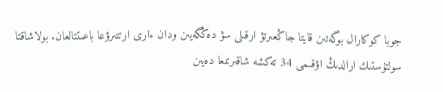جوبا كوكارال بوگەتىن قايتا جاڭعىرتۋ ارقىلى سۋ دەڭگەيىن ودان ءارى ارتتىرۋعا باعىتتالعان. بولاشاقتا سولتۇستىك ارالدىڭ اۋقىمى 34 تەكشە شاقىرىمعا دەيىن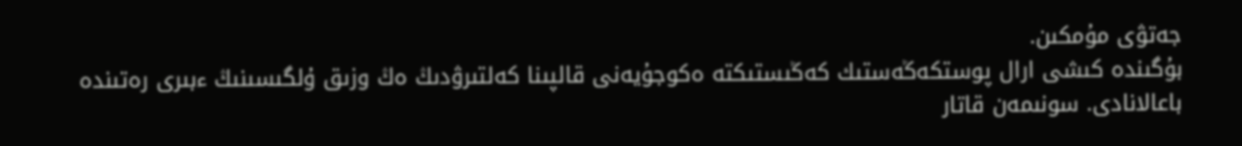جەتۋى مۇمكىن.
بۇگىندە كىشى ارال پوستكەڭەستىك كەڭىستىكتە ەكوجۇيەنى قالپىنا كەلتىرۋدىڭ ەڭ وزىق ۇلگىسىنىڭ ءبىرى رەتىندە باعالانادى. سونىمەن قاتار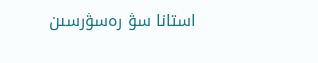استانا سۋ رەسۋرسىن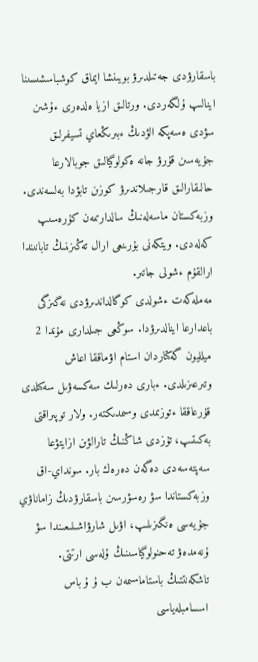باسقارۋدى جەتىلدىرۋ بويىنشا ايماق كوشباسشىسىنا اينالىپ ۇلگەردى. ورتالىق ازيا ەلدەرى ءۇشىن سۋدى ەسەپكە الۋدىڭ ءبىرىڭعاي تسيفرلىق جۇيەسىن قۇرۋ جانە ەكولوگيالىق جوبالارعا حالىقارالىق قارجىلاندىرۋ كوزىن تابۋدا بەلسەندى.
وزبەكستان ماسەلەنىڭ سالدارىمەن كۇرەسىپ كەلەدى. ويتكەنى بۇرىنعى ارال تەڭىزىنىڭ تابانىندا ارالقۇم ءشولى جاتىر.
مەملەكەت ءشولدى كوگالداندىرۋدى نەگىزگى باعدارعا اينالدىرۋدا. سوڭعى جىلدارى مۇندا 2 ميلليون گەكتاردان استام اۋماققا اعاش وتىرعىزىلدى. ءبارى دەرلىك سەكسەۋىل سەكىلدى قۇرعاققا ءتوزىمدى وسىمدىكتەر. ولار توپىراقتى بەكىتىپ، تۇزدى شاڭنىڭ تارالۋىن ازايتۋعا سەپتەسەدى دەگەن دەرەك بار. سونداي-اق وزبەكستاندا سۋ رەسۋرسىن باسقارۋدىڭ زاماناۋي جۇيەسى ەنگىزىلىپ، اۋىل شارۋاشىلىعىندا سۋ ۇنەمدەۋ تەحنولوگياسىنىڭ ۇلەسى ارتتى.
تاشكەنتتىڭ باستاماسىمەن ب ۇ ۇ باس اسسامبلەياسى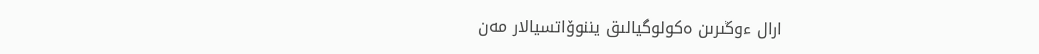ارال ءوڭىرىن ەكولوگيالىق يننوۆاتسيالار مەن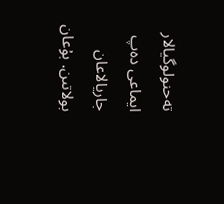تەحنولوگيالار ايماعى دەپ جاريالاعان بولاتىن. بۇعان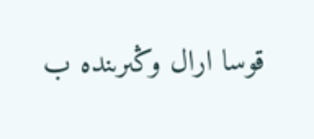قوسا ارال وڭىرىندە ب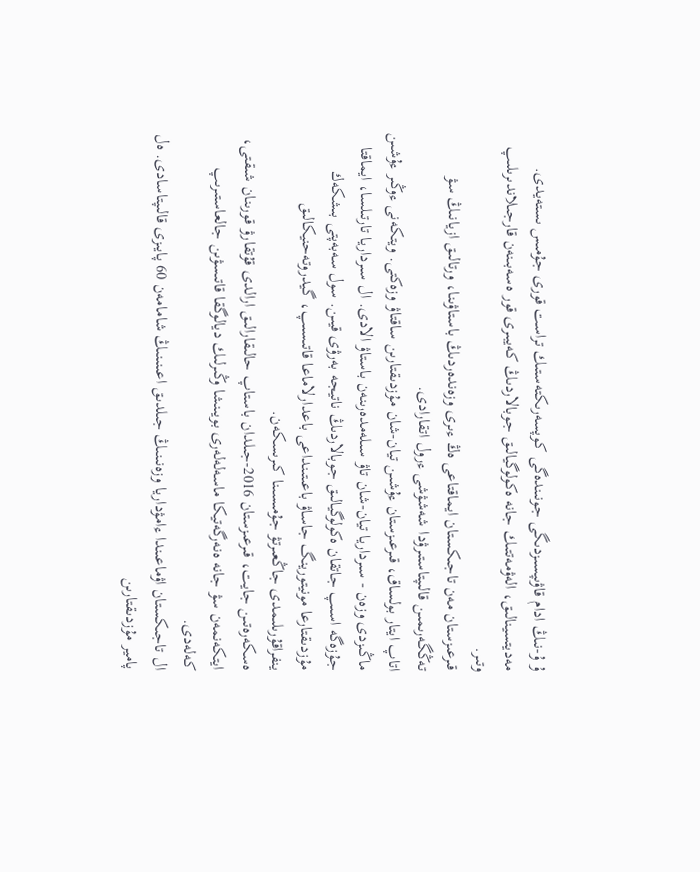ۇ ۇ-نىڭ ادام قاۋىپسىزدىگى جونىندەگى كوپسەرىكتەستىك تراست قورى جۇمىس ىستەيدى. مەديتسينالىق، الەۋمەتتىك جانە ەكولوگيالىق جوبالاردىڭ كەيبىرى قور ەسەبىنەن قارجىلاندىرىلىپ وتىر.
قىرعىزستان مەن تاجىكستان ايماقتاعى ەڭ ءىرى وزەندەردىڭ باستاۋىنا، ورتالىق ازيانىڭ سۋ تەڭگەرىمىن قالىپتاستىرۋدا شەشۋشى ءرول اتقارادى.
اتاپ ايتار بولساق، قىرعىزستان ءۇشىن تيان-شان مۇزدىقتارىن ساقتاۋ وزەكتى. ويتكەنى ءوڭىر ءۇشىن ماڭىزدى وزەن - سىرداريا تيان-شان تاۋ سىلەمدەرىنەن باستاۋ الادى. ال سىرداريا تارتىلسا، ايماقتا جۇزەگە اسىپ جاتقان ەكولوگيالىق جوبالاردىڭ ناتيجە بەرۋى قيىن. سول سەبەپتى بىشكەك مۇزدىقتارعا مونيتورينگ جاساۋ باعىتىنداعى باعدارلاماعا قاتىسىپ، گيدروتەحنيكالىق ينفراقۇرىلىمدى جاڭعىرتۋ جۇمىسىنا كىرىسكەن.
ەسكەرەتىن جايت، قىرعىزستان 2016-جىلدان باستاپ حالىقارالىق ارالدى قۇتقارۋ قورىنان شىقتى، ايتكەنمەن سۋ جانە ەنەرگەتيكا ماسەلەلەرى بويىنشا وڭىرلىك ديالوگقا قاتىسۋىن جالعاستىرىپ كەلەدى.
ال تاجىكستان اۋماعىندا ءامۋداريا وزەنىنىڭ جىلدىق اعىنىنىڭ شامامەن 60 پايىزى قالىپتاسادى. ەل پامير مۇزدىقتارىن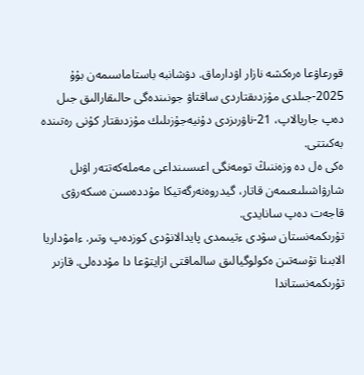قورعاۋعا ەرەكشە نازار اۋدارماق. دۋشانبە باستاماسىمەن بۇۇ 2025-جىلدى مۇزدىقتاردى ساقتاۋ جونىندەگى حالىقارالىق جىل دەپ جاريالاپ، 21-ناۋرىزدى دۇنيەجۇزىلىك مۇزدىقتار كۇنى رەتىندە بەكىتتى.
ەكى ەل دە وزەننىڭ تومەنگى اعىسىنداعى مەملەكەتتەر اۋىل شارۋاشىلىعىمەن قاتار، گيدروەنەرگەتيكا مۇددەسىن ەسكەرۋى قاجەت دەپ سانايدى.
تۇرىكمەنستان سۋدى ءتيىمدى پايدالانۋدى كوزدەپ وتىر. ءامۋداريا الابىنا تۇسەتىن ەكولوگيالىق سالماقتى ازايتۋعا دا مۇددەلى. قازىر تۇرىكمەنستاندا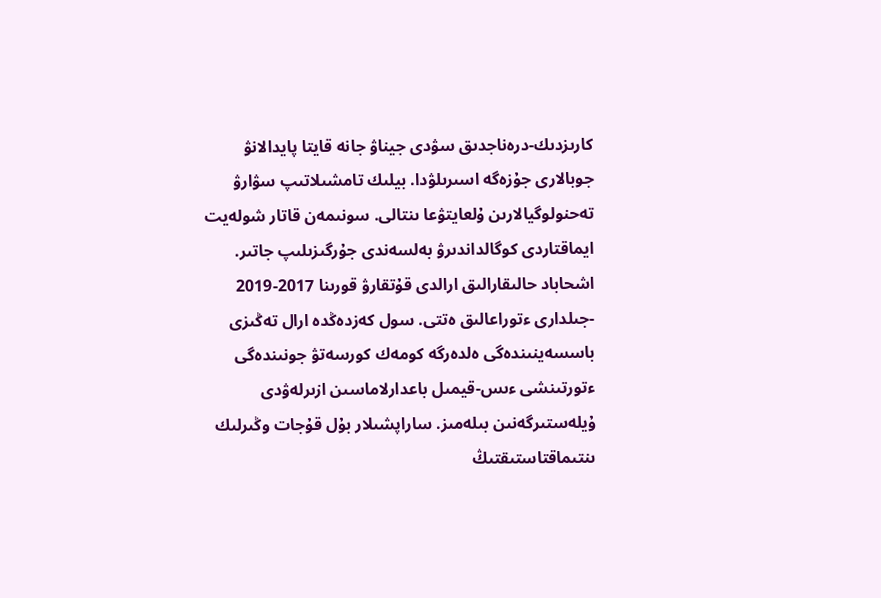كارىزدىك-درەناجدىق سۋدى جيناۋ جانە قايتا پايدالانۋ جوبالارى جۇزەگە اسىرىلۋدا. بيلىك تامشىلاتىپ سۋارۋ تەحنولوگيالارىن ۇلعايتۋعا ىنتالى. سونىمەن قاتار شولەيت ايماقتاردى كوگالداندىرۋ بەلسەندى جۇرگىزىلىپ جاتىر.
اشحاباد حالىقارالىق ارالدى قۇتقارۋ قورىنا 2017-2019 -جىلدارى ءتوراعالىق ەتتى. سول كەزدەڭدە ارال تەڭىزى باسسەينىندەگى ەلدەرگە كومەك كورسەتۋ جونىندەگى ءتورتىنشى ءىس-قيمىل باعدارلاماسىن ازىرلەۋدى ۇيلەستىرگەنىن بىلەمىز. ساراپشىلار بۇل قۇجات وڭىرلىك ىنتىماقتاستىقتىڭ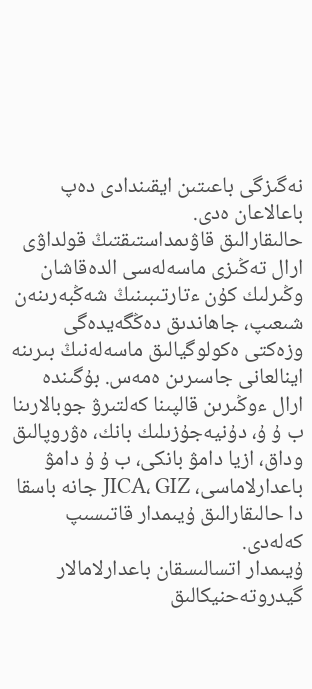نەگىزگى باعىتىن ايقىندادى دەپ باعالاعان ەدى.
حالىقارالىق قاۋىمداستىقتىڭ قولداۋى
ارال تەڭىزى ماسەلەسى الدەقاشان وڭىرلىك كۇن ءتارتىبىنىڭ شەڭبەرىنەن شىعىپ، جاھاندىق دەڭگەيدەگى وزەكتى ەكولوگيالىق ماسەلەنىڭ بىرىنە اينالعانى جاسىرىن ەمەس. بۇگىندە ارال ءوڭىرىن قالپىنا كەلتىرۋ جوبالارىنا ب ۇ ۇ، دۇنيەجۇزىلىك بانك، ەۋروپالىق وداق، ازيا دامۋ بانكى، ب ۇ ۇ دامۋ باعدارلاماسى، JICA، GIZ جانە باسقا دا حالىقارالىق ۇيىمدار قاتىسىپ كەلەدى.
ۇيىمدار اتسالىسقان باعدارلامالار گيدروتەحنيكالىق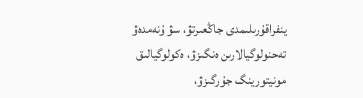ينفراقۇرىلىمدى جاڭعىرتۋ، سۋ ۇنەمدەۋ تەحنولوگيالارىن ەنگىزۋ، ەكولوگيالىق مونيتورينگ جۇرگىزۋ،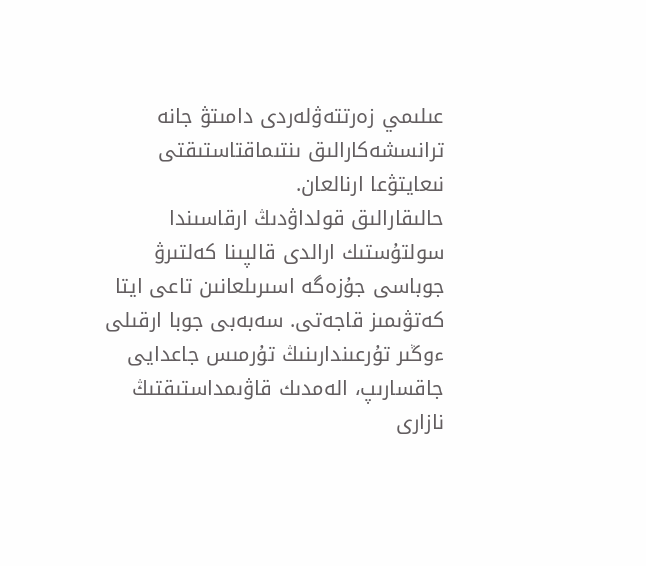عىلىمي زەرتتەۋلەردى دامىتۋ جانە ترانسشەكارالىق ىنتىماقتاستىقتى نىعايتۋعا ارنالعان.
حالىقارالىق قولداۋدىڭ ارقاسىندا سولتۇستىك ارالدى قالپىنا كەلتىرۋ جوباسى جۇزەگە اسىرىلعانىن تاعى ايتا كەتۋىمىز قاجەتى. سەبەبى جوبا ارقىلى ءوڭىر تۇرعىندارىنىڭ تۇرمىس جاعدايى جاقسارىپ، الەمدىك قاۋىمداستىقتىڭ نازارى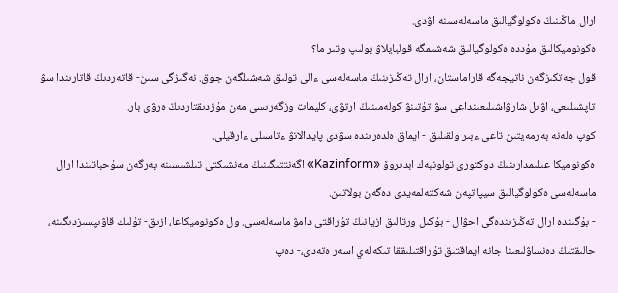ارال ماڭىنىڭ ەكولوگيالىق ماسەلەسىنە اۋدى.
ەكونوميكالىق مۇددە ەكولوگيالىق شەشىمگە قولبايلاۋ بولىپ وتىر ما؟
قول جەتكىزگەن ناتيجەگە قاراماستان، ارال تەڭىزىنىڭ ماسەلەسى ءالى تولىق شەشىلگەن جوق. نەگىزگى سىن- قاتەردىڭ قاتارىندا سۋ تاپشىلىعى، اۋىل شارۋاشىلىعىنداعى سۋ تۇتىنۋ كولەمىنىڭ ارتۋى، كليمات وزگەرىسى مەن مۇزدىقتاردىڭ ەرۋى بار.
كوپ ەلەنە بەرمەيتىن تاعى ءبىر ولقىلىق - ايماق ەلدەرىندە سۋدى پايدالانۋ ءتاسىلى ءارقيلى.
ەكونوميكا عىلىمدارىنىڭ دوكتورى تولونبەك ابدىروۆ «Kazinform» اگەنتتىگىنىڭ مەنشىكتى تىلشىسىنە بەرگەن سۇحباتىندا ارال ماسەلەسى ەكولوگيالىق سيپاتپەن شەكتەلمەيدى دەگەن بولاتىن.
- بۇگىندە ارال تەڭىزىندەگى احۋال - بۇكىل ورتالىق ازيانىڭ تۇراقتى دامۋ ماسەلەسى. ول ەكونوميكاعا، ازىق- تۇلىك قاۋىپسىزدىگىنە، حالىقتىڭ دەنساۋلىعىنا جانە ايماقتىق تۇراقتىلىققا تىكەلەي اسەر ەتەدى،- دەپ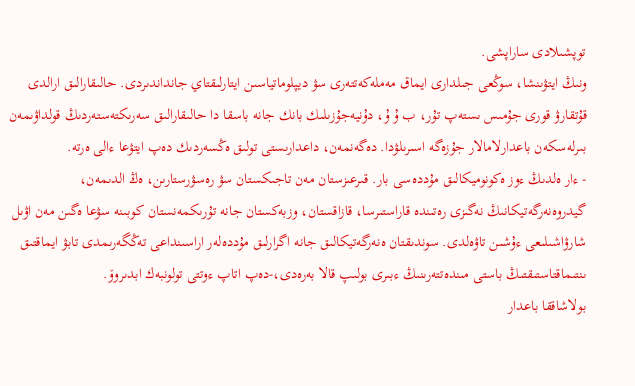توپشىلادى ساراپشى.
ونىڭ ايتۋىنشا، سوڭعى جىلدارى ايماق مەملەكەتتەرى سۋ ديپلوماتياسىن ايتارلىقتاي جانداندىردى. حالىقارالىق ارالدى قۇتقارۋ قورى جۇمىس ىستەپ تۇر، ب ۇ ۇ، دۇنيەجۇزىلىك بانك جانە باسقا دا حالىقارالىق سەرىكتەستەردىڭ قولداۋىمەن بىرلەسكەن باعدارلامالار جۇزەگە اسىرىلۋدا. دەگەنمەن، داعدارىستى تولىق ەڭسەردىك دەپ ايتۋعا ءالى ەرتە.
- ءار ەلدىڭ ءوز ەكونوميكالىق مۇددەسى بار. قىرعىزستان مەن تاجىكستان سۋ رەسۋرستارىن، ەڭ الدىمەن، گيدروەنەرگەتيكانىڭ نەگىزى رەتىندە قاراستىرسا، قازاقستان، وزبەكستان جانە تۇرىكمەنستان كوبىنە سۋعا ەگىن مەن اۋىل شارۋاشىلىعى ءۇشىن تاۋەلدى. سوندىقتان ەنەرگەتيكالىق جانە اگرارلىق مۇددەلەر اراسىنداعى تەڭگەرىمدى تابۋ ايماقتىق ىنتىماقتاستىقتىڭ باستى مىندەتتەرىنىڭ ءبىرى بولىپ قالا بەرەدى،-دەپ اتاپ ءوتتى تولونبەك ابدىروۆ.
بولاشاققا باعدار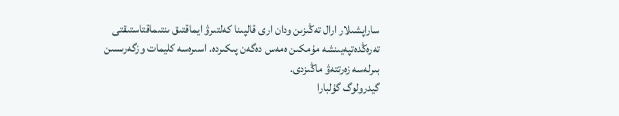ساراپشىلار ارال تەڭىزىن ودان ارى قالپىنا كەلتىرۋ ايماقتىق ىنتىماقتاستىقتى تەرەڭدەتپەيىنشە مۇمكىن ەمەس دەگەن پىكىردە. اسىرەسە كليمات وزگەرىسىن بىرلەسە زەرتتەۋ ماڭىزدى.
گيدرولوگ گۇلبارا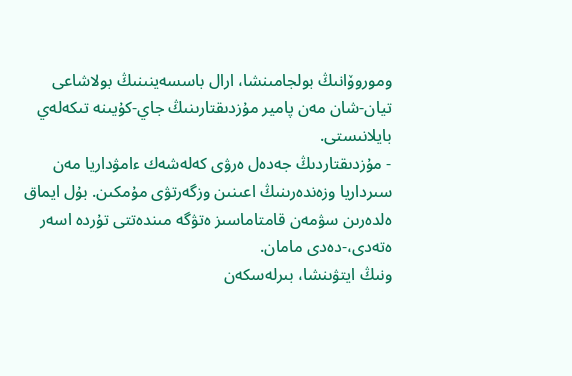وموروۆانىڭ بولجامىنشا، ارال باسسەينىنىڭ بولاشاعى تيان-شان مەن پامير مۇزدىقتارىنىڭ جاي-كۇيىنە تىكەلەي بايلانىستى.
- مۇزدىقتاردىڭ جەدەل ەرۋى كەلەشەك ءامۋداريا مەن سىرداريا وزەندەرىنىڭ اعىنىن وزگەرتۋى مۇمكىن. بۇل ايماق ەلدەرىن سۋمەن قامتاماسىز ەتۋگە مىندەتتى تۇردە اسەر ەتەدى،-دەدى مامان.
ونىڭ ايتۋىنشا، بىرلەسكەن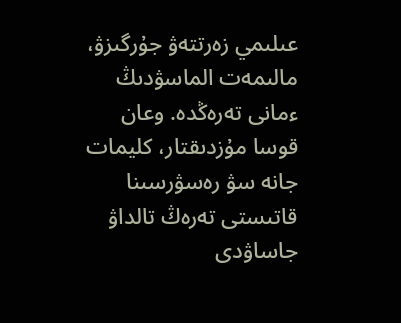عىلىمي زەرتتەۋ جۇرگىزۋ، مالىمەت الماسۋدىڭ ءمانى تەرەڭدە. وعان قوسا مۇزدىقتار، كليمات جانە سۋ رەسۋرسىنا قاتىستى تەرەڭ تالداۋ جاساۋدى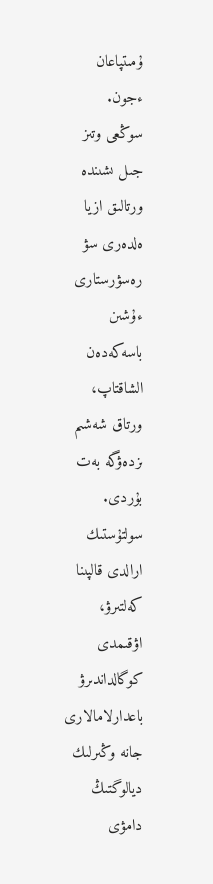ۇمىتپاعان ءجون.
سوڭعى وتىز جىل ىشىندە ورتالىق ازيا ەلدەرى سۋ رەسۋرستارى ءۇشىن باسەكەدەن الشاقتاپ، ورتاق شەشىم ىزدەۋگە بەت بۇردى. سولتۇستىك ارالدى قالپىنا كەلتىرۋ، اۋقىمدى كوگالداندىرۋ باعدارلامالارى جانە وڭىرلىك ديالوگتىڭ دامۋى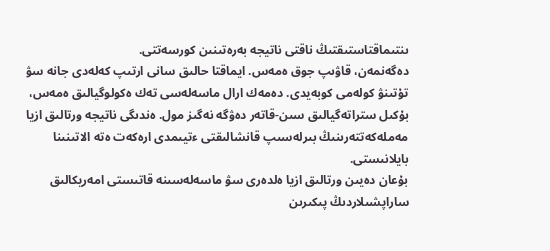ىنتىماقتاستىقتىڭ ناقتى ناتيجە بەرەتىنىن كورسەتتى.
دەگەنمەن، قاۋىپ جوق ەمەس. ايماقتا حالىق سانى ارتىپ كەلەدى جانە سۋ تۇتىنۋ كولەمى كوبەيدى. دەمەك ارال ماسەلەسى تەك ەكولوگيالىق ەمەس، بۇكىل ستراتەگيالىق سىن-قاتەر دەۋگە نەگىز مول. ەندىگى ناتيجە ورتالىق ازيا مەملەكەتتەرىنىڭ بىرلەسىپ قانشالىقتى ءتيىمدى ارەكەت ەتە الاتىنىنا بايلانىستى.
بۇعان دەيىن ورتالىق ازيا ەلدەرى سۋ ماسەلەسىنە قاتىستى امەريكالىق ساراپشىلاردىڭ پىكىرىن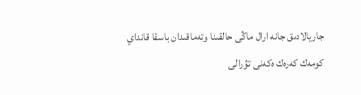جاريالادىق جانە ارال ماڭى حالقىنا وتەماقىدان باسقا قانداي كومەك كەرەك ەكەنى تۋرالى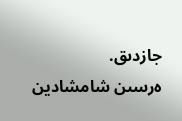جازدىق.
ەرسىن شامشادين